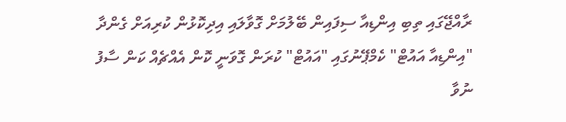ރާއްޖޭގައި ތިބި އިންޑިއާ ސިފައިން ބޭލުމަށް ގޮވާލައި އިދިކޮޅުން ކުރިއަށް ގެންދާ "އިންޑިއާ އައުޓް" ކެމްޕޭނުގައި "އައުޓް" ކުރަން ގޮވަނީ ކޮން އެއްޗެއް ކަން ސާފު ނުވާ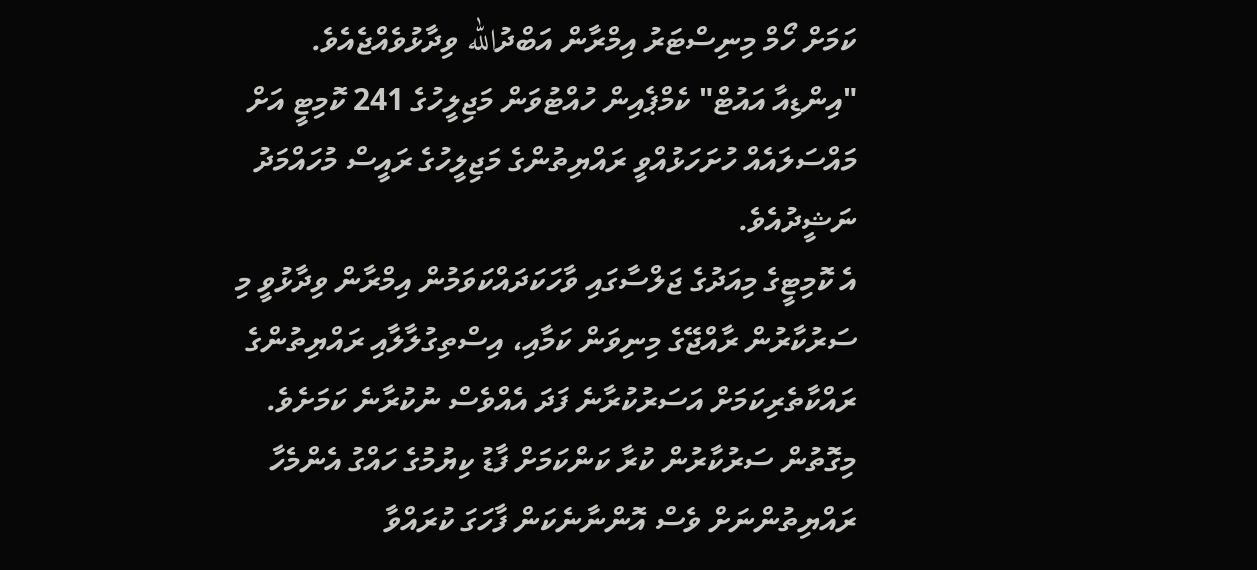ކަމަށް ހޯމް މިނިސްޓަރު އިމްރާން އަބްދުالله ވިދާޅުވެއްޖެއެވެ.
"އިންޑިއާ އައުޓް" ކެމްޕެއިން ހުއްޓުވަން މަޖިލީހުގެ 241 ކޮމިޓީ އަށް މައްސަލައެއް ހުށަހަޅުއްވީ ރައްޔިތުންގެ މަޖިލީހުގެ ރައީސް މުހައްމަދު ނަޝީދުއެވެ.
އެ ކޮމިޓީގެ މިއަދުގެ ޖަލްސާގައި ވާހަކަދައްކަވަމުން އިމްރާން ވިދާޅުވީ މި ސަރުކާރުން ރާއްޖޭގެ މިނިވަން ކަމާއި، އިސްތިގުލާލާއި ރައްޔިތުންގެ ރައްކާތެރިކަމަށް އަސަރުކުރާނެ ފަދަ އެއްވެސް ނުކުރާނެ ކަމަށެވެ.
މިގޮތުން ސަރުކާރުން ކުރާ ކަންކަމަށް ފާޑު ކިޔުމުގެ ހައްގު އެންމެހާ ރައްޔިތުންނަށް ވެސް އޮންނާނެކަން ފާހަގަ ކުރައްވާ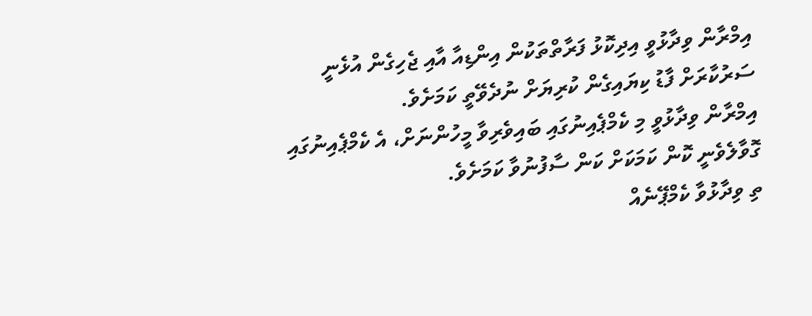އިމްރާން ވިދާޅުވީ އިދިކޮޅު ފަރާތްތަކުން އިންޑިއާ އާއި ޖެހިގެން އުޅެނީ ސަރުކާރަށް ފާޑު ކިޔައިގެން ކުރިޔަށް ނުދެވޭތީ ކަމަށެވެ.
އިމްރާން ވިދާޅުވީ މި ކެމްޕެއިނުގައި ބައިވެރިވާ މީހުންނަށް، އެ ކެމްޕެއިނުގައި ގޮވާލެވެނީ ކޮން ކަމަކަށް ކަން ސާފުނުވާ ކަމަށެވެ.
ތި ވިދާޅުވާ ކެމްޕޭނެއް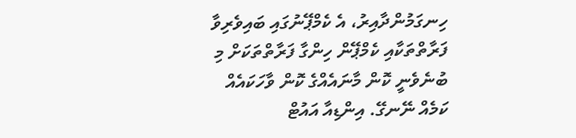ހިނގަމުންދާއިރު، އެ ކެމްޕޭނުގައި ބައިވެރިވާ ފަރާތްތަކާއި ކެމްޕޭން ހިންގާ ފަރާތްތަކަށް މި ބުނެވެނީ ކޮން މާނައެއްގެ ކޮން ވާހަކައެއް ކަމެއް ނޭނގޭ. އިންޑިއާ އައުޓް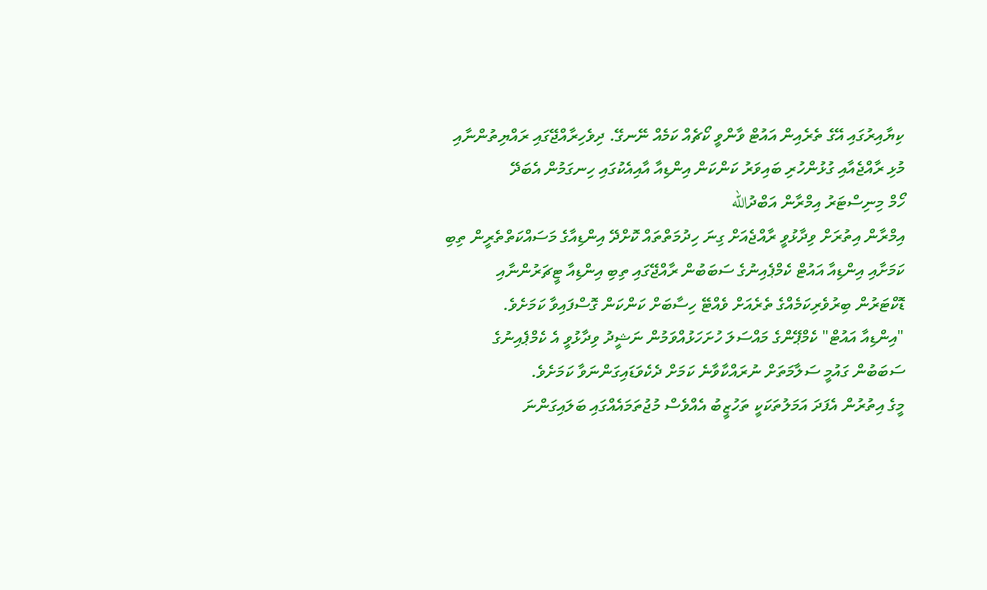ކިޔާއިރުގައި އޭގެ ތެރެއިން އައުޓް ވާންވީ ކޯޗެއް ކަމެއް ނޭނގޭ. ދިވެހިރާއްޖޭގައި ރައްޔިތުންނާއި މުޅި ރާއްޖެއާއި ގުޅުންހުރި ބައިވަރު ކަންކަން އިންޑިއާ އާއިއެކުގައި ހިނގަމުން އެބަދޭ
ހޯމް މިނިސްޓަރު އިމްރާން އަބްދުالله
އިމްރާން އިތުރަށް ވިދާޅުވީ ރާއްޖެއަށް ގިނަ ހިދުމަތްތައް ކޮށްދޭ އިންޑިއާގެ މަސައްކަތްތެރީން ތިބި ކަމަށާއި އިންޑިއާ އައުޓް ކެމްޕެއިނުގެ ސަބަބުން ރާއްޖޭގައި ތިބި އިންޑިއާ ޓީޗަރުންނާއި ޑޮކްޓަރުން ބިރުވެރިކަމެއްގެ ތެރެއަށް ވެއްޓޭ ހިސާބަށް ކަންކަން ގޮސްފައިވާ ކަމަށެވެ.
"އިންޑިއާ އައުޓް" ކެމްޕޭންގެ މައްސަލަ ހުށަހަޅުއްވަމުން ނަޝީދު ވިދާޅުވީ އެ ކެމްޕެއިނުގެ ސަބަބުން ގައުމީ ސަލާމަތަށް ނުރައްކާވާނެ ކަމަށް ދެކެވަޑައިގަންނަވާ ކަމަށެވެ.
މީގެ އިތުރުން އެފަދަ އަމަލުތަކަކީ ތަހުޒީބު އެއްވެސް މުޖުތަމައެއްގައި ބަލައިގަންނަ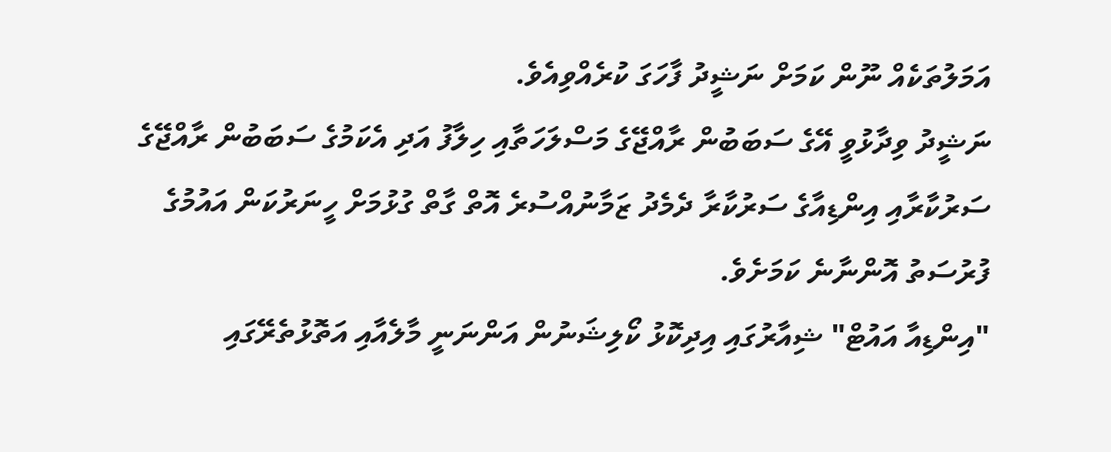އަމަލުތަކެއް ނޫން ކަމަށް ނަޝީދު ފާހަގަ ކުރެއްވިއެވެ.
ނަޝީދު ވިދާޅުވީ އޭގެ ސަބަބުން ރާއްޖޭގެ މަސްލަހަތާއި ހިލާފު އަދި އެކަމުގެ ސަބަބުން ރާއްޖޭގެ ސަރުކާރާއި އިންޑިއާގެ ސަރުކާރާ ދެމެދު ޒަމާނުއްސުރެ އޮތް ގާތް ގުޅުމަށް ހީނަރުކަން އައުމުގެ ފުރުސަތު އޮންނާނެ ކަމަށެވެ.
"އިންޑިއާ އައުޓް" ޝިއާރުގައި އިދިކޮޅު ކޯލިޝަނުން އަންނަނީ މާލެއާއި އަތޮޅުތެރޭގައި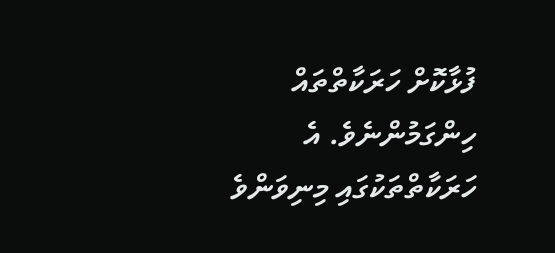ފުޅާކޮށް ހަރަކާތްތައް ހިންގަމުންނެވެ. އެ ހަރަކާތްތަކުގައި މިނިވަންވެ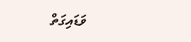ވަޑައިގަތް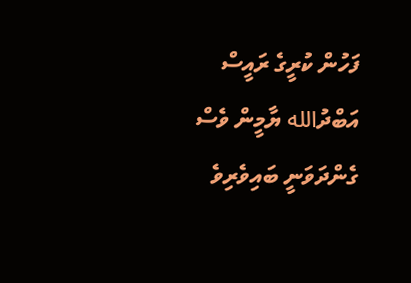ފަހުން ކުރީގެ ރައީސް އަބްދުالله ޔާމީން ވެސް ގެންދަވަނީ ބައިވެރިވެ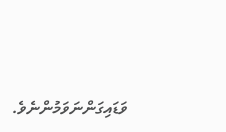ވަޑައިގަންނަވަމުންނެވެ.